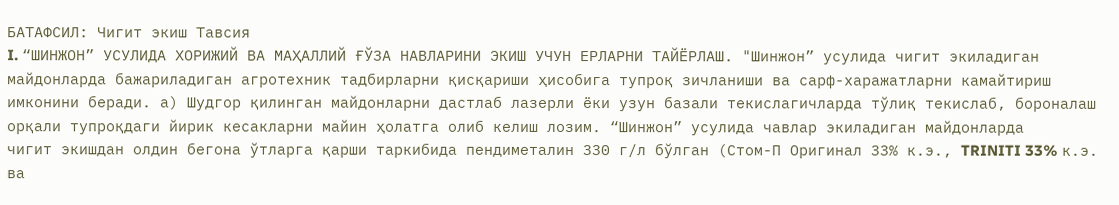БАТАФСИЛ: Чигит экиш Тавсия
I. “ШИНЖОН” УСУЛИДА ХОРИЖИЙ ВА МАҲАЛЛИЙ ҒЎЗА НАВЛАРИНИ ЭКИШ УЧУН ЕРЛАРНИ ТАЙЁРЛАШ. "Шинжон” усулида чигит экиладиган майдонларда бажариладиган агротехник тадбирларни қисқариши ҳисобига тупроқ зичланиши ва сарф-харажатларни камайтириш имконини беради. а) Шудгор қилинган майдонларни дастлаб лазерли ёки узун базали текислагичларда тўлиқ текислаб, бороналаш орқали тупроқдаги йирик кесакларни майин ҳолатга олиб келиш лозим. “Шинжон” усулида чавлар экиладиган майдонларда
чигит экишдан олдин бегона ўтларга қарши таркибида пендиметалин 330 г/л бўлган (Стом-П Оригинал 33% к.э., TRINITI 33% к.э. ва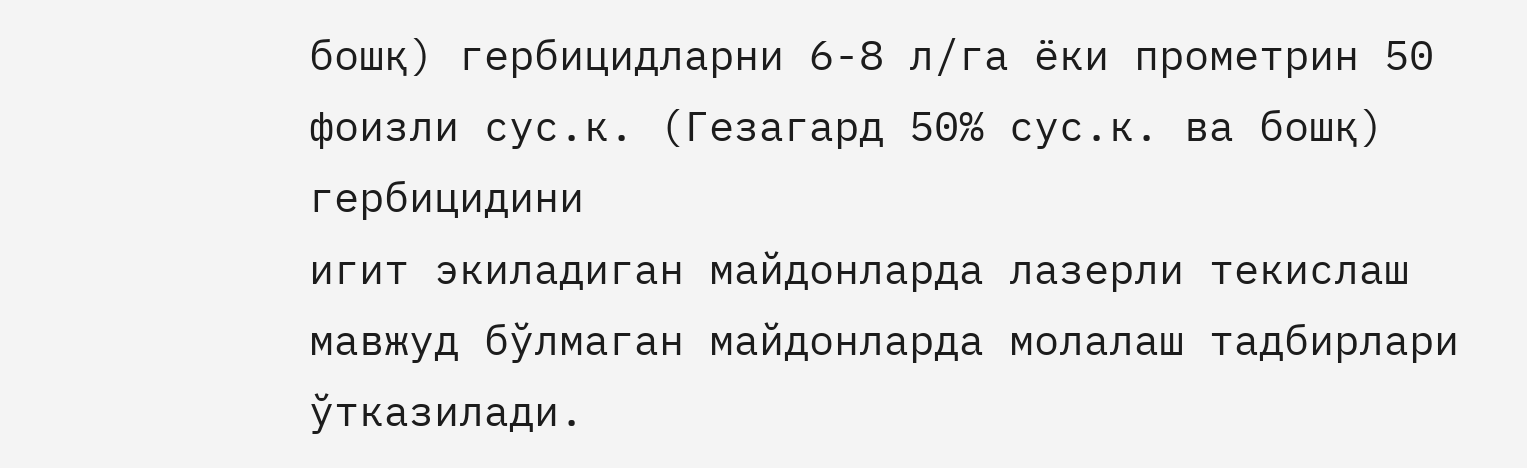бошқ) гербицидларни 6-8 л/га ёки прометрин 50 фоизли сус.к. (Гезагард 50% сус.к. ва бошқ) гербицидини
игит экиладиган майдонларда лазерли текислаш мавжуд бўлмаган майдонларда молалаш тадбирлари ўтказилади.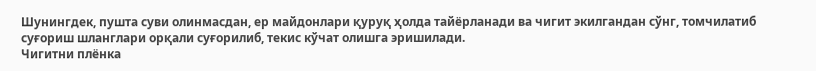Шунингдек, пушта суви олинмасдан, ер майдонлари қуруқ ҳолда тайёрланади ва чигит экилгандан сўнг, томчилатиб суғориш шланглари орқали суғорилиб, текис кўчат олишга эришилади.
Чигитни плёнка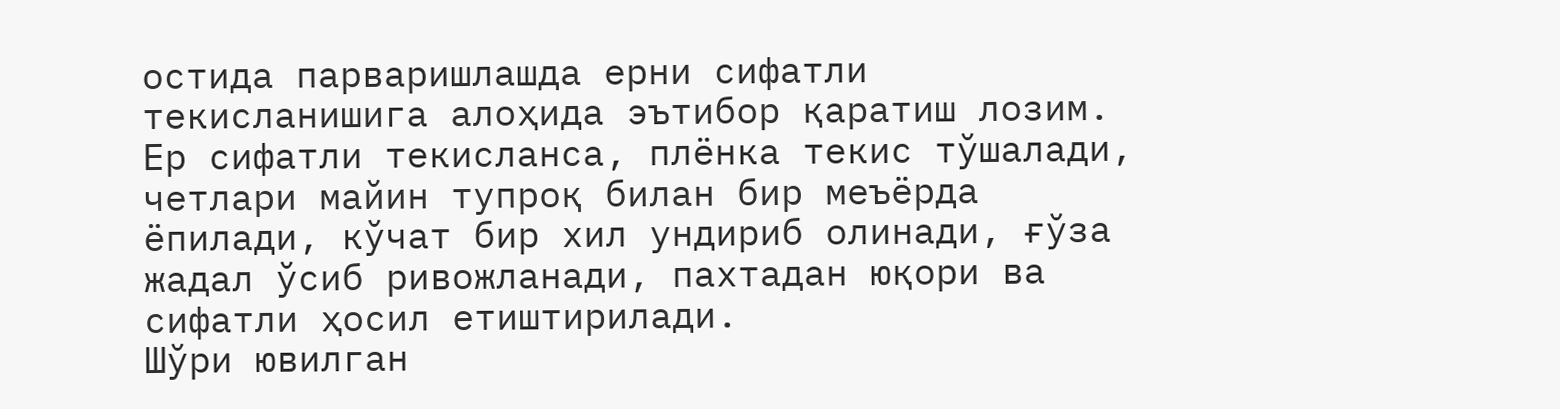остида парваришлашда ерни сифатли текисланишига алоҳида эътибор қаратиш лозим. Ер сифатли текисланса, плёнка текис тўшалади, четлари майин тупроқ билан бир меъёрда ёпилади, кўчат бир хил ундириб олинади, ғўза жадал ўсиб ривожланади, пахтадан юқори ва сифатли ҳосил етиштирилади.
Шўри ювилган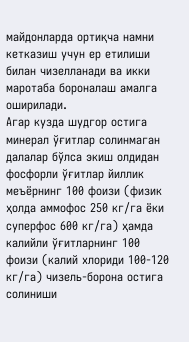майдонларда ортиқча намни кетказиш учун ер етилиши билан чизелланади ва икки маротаба бороналаш амалга оширилади.
Агар кузда шудгор остига минерал ўғитлар солинмаган далалар бўлса экиш олдидан фосфорли ўғитлар йиллик меъёрнинг 100 фоизи (физик ҳолда аммофос 250 кг/га ёки суперфос 600 кг/га) ҳамда калийли ўғитларнинг 100 фоизи (калий хлориди 100-120 кг/га) чизель-борона остига солиниши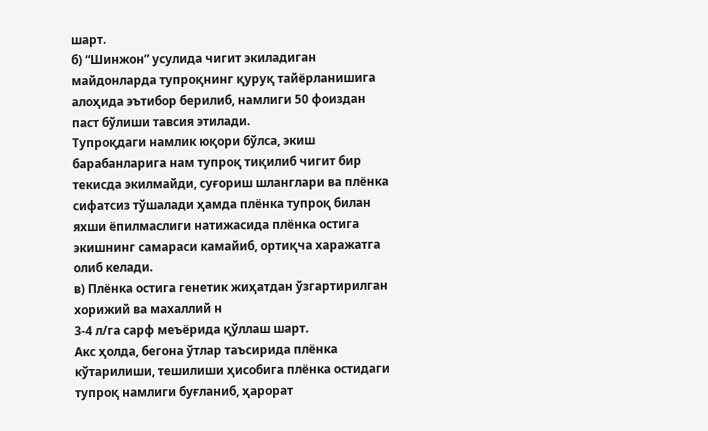шарт.
б) “Шинжон” усулида чигит экиладиган майдонларда тупроқнинг қуруқ тайёрланишига алоҳида эътибор берилиб, намлиги 50 фоиздан паст бўлиши тавсия этилади.
Тупроқдаги намлик юқори бўлса, экиш барабанларига нам тупроқ тиқилиб чигит бир текисда экилмайди, суғориш шланглари ва плёнка сифатсиз тўшалади ҳамда плёнка тупроқ билан яхши ёпилмаслиги натижасида плёнка остига экишнинг самараси камайиб, ортиқча харажатга олиб келади.
в) Плёнка остига генетик жиҳатдан ўзгартирилган хорижий ва махаллий н
3-4 л/га сарф меъёрида қўллаш шарт.
Акс ҳолда, бегона ўтлар таъсирида плёнка кўтарилиши, тешилиши ҳисобига плёнка остидаги тупроқ намлиги буғланиб, ҳарорат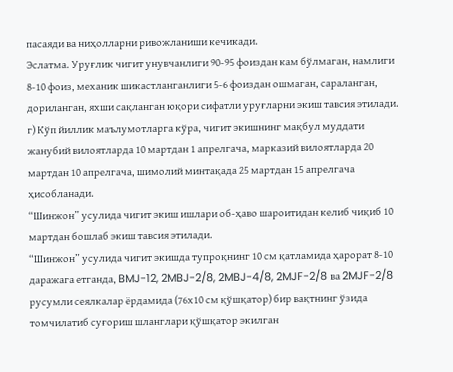пасаяди ва ниҳолларни ривожланиши кечикади.
Эслатма. Уруғлик чигит унувчанлиги 90-95 фоиздан кам бўлмаган, намлиги
8-10 фоиз, механик шикастланганлиги 5-6 фоиздан ошмаган, сараланган, дориланган, яхши сақланган юқори сифатли уруғларни экиш тавсия этилади.
г) Кўп йиллик маълумотларга кўра, чигит экишнинг мақбул муддати жанубий вилоятларда 10 мартдан 1 апрелгача, марказий вилоятларда 20 мартдан 10 апрелгача, шимолий минтақада 25 мартдан 15 апрелгача ҳисобланади.
“Шинжон” усулида чигит экиш ишлари об-ҳаво шароитидан келиб чиқиб 10 мартдан бошлаб экиш тавсия этилади.
“Шинжон” усулида чигит экишда тупроқнинг 10 см қатламида ҳарорат 8-10 даражага етганда, BMJ-12, 2MBJ-2/8, 2MBJ-4/8, 2MJF-2/8 ва 2MJF-2/8 русумли сеялкалар ёрдамида (76х10 см қўшқатор) бир вақтнинг ўзида томчилатиб суғориш шланглари қўшқатор экилган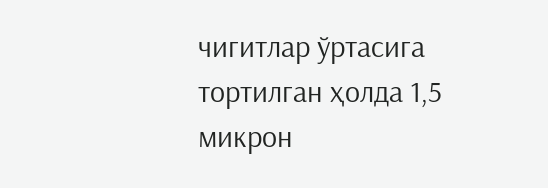чигитлар ўртасига тортилган ҳолда 1,5 микрон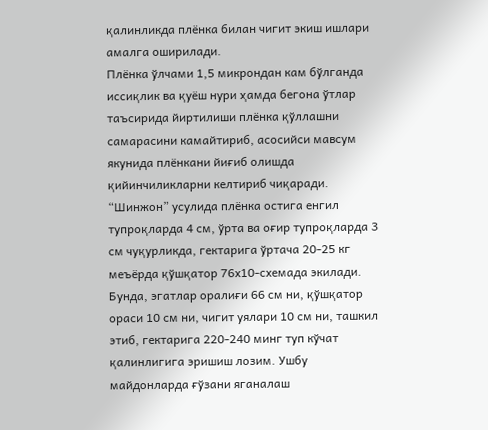қалинликда плёнка билан чигит экиш ишлари амалга оширилади.
Плёнка ўлчами 1,5 микрондан кам бўлганда иссиқлик ва қуёш нури ҳамда бегона ўтлар таъсирида йиртилиши плёнка қўллашни самарасини камайтириб, асосийси мавсум якунида плёнкани йиғиб олишда қийинчиликларни келтириб чиқаради.
“Шинжон” усулида плёнка остига енгил тупроқларда 4 см, ўрта ва оғир тупроқларда 3 см чуқурликда, гектарига ўртача 20-25 кг меъёрда қўшқатор 76х10-схемада экилади.
Бунда, эгатлар оралиғи 66 см ни, қўшқатор ораси 10 см ни, чигит уялари 10 см ни, ташкил этиб, гектарига 220-240 минг туп кўчат қалинлигига эришиш лозим. Ушбу майдонларда ғўзани яганалаш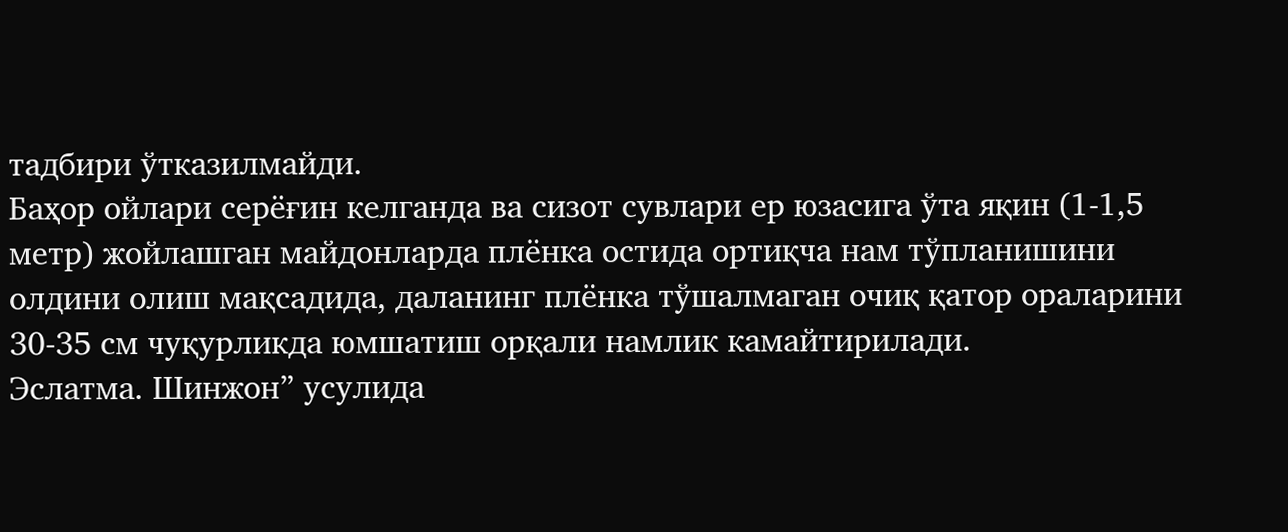тадбири ўтказилмайди.
Баҳор ойлари серёғин келганда ва сизот сувлари ер юзасига ўта яқин (1-1,5 метр) жойлашган майдонларда плёнка остида ортиқча нам тўпланишини олдини олиш мақсадида, даланинг плёнка тўшалмаган очиқ қатор ораларини 30-35 см чуқурликда юмшатиш орқали намлик камайтирилади.
Эслатма. Шинжон” усулида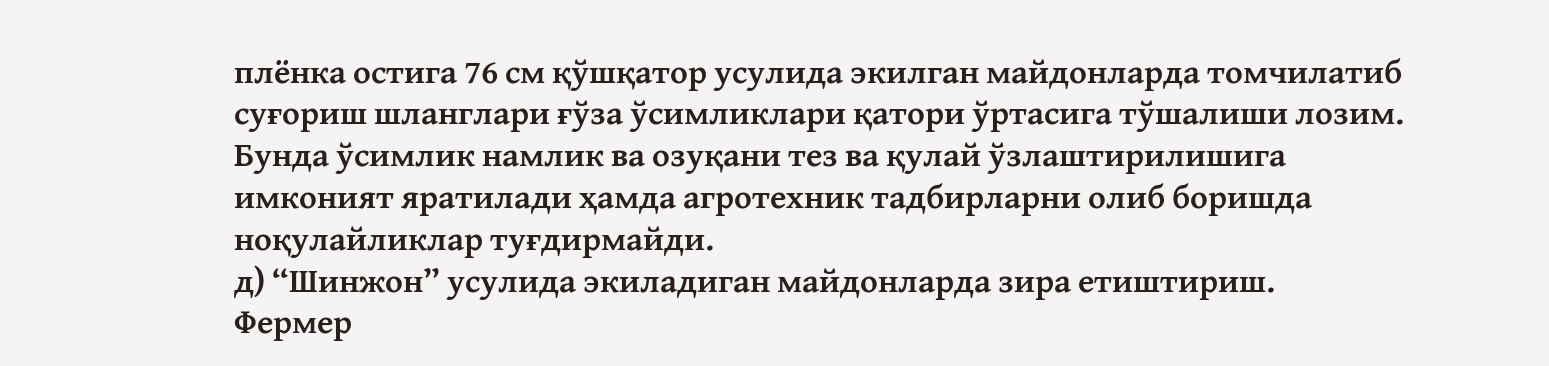плёнка остига 76 см қўшқатор усулида экилган майдонларда томчилатиб суғориш шланглари ғўза ўсимликлари қатори ўртасига тўшалиши лозим. Бунда ўсимлик намлик ва озуқани тез ва қулай ўзлаштирилишига имконият яратилади ҳамда агротехник тадбирларни олиб боришда ноқулайликлар туғдирмайди.
д) “Шинжон” усулида экиладиган майдонларда зира етиштириш.
Фермер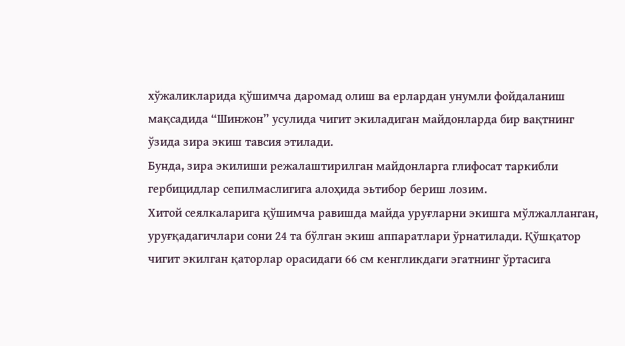хўжаликларида қўшимча даромад олиш ва ерлардан унумли фойдаланиш мақсадида “Шинжон” усулида чигит экиладиган майдонларда бир вақтнинг ўзида зира экиш тавсия этилади.
Бунда, зира экилиши режалаштирилган майдонларга глифосат таркибли гербицидлар сепилмаслигига алоҳида эьтибор бериш лозим.
Хитой сеялкаларига қўшимча равишда майда уруғларни экишга мўлжалланган, уруғқадагичлари сони 24 та бўлган экиш аппаратлари ўрнатилади. Қўшқатор чигит экилган қаторлар орасидаги 66 см кенгликдаги эгатнинг ўртасига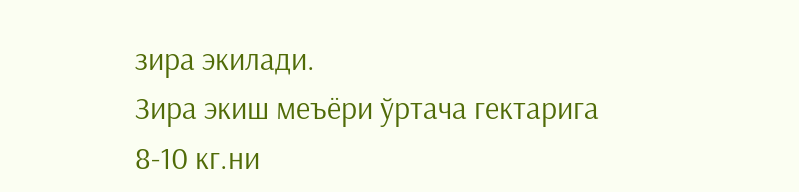зира экилади.
Зира экиш меъёри ўртача гектарига 8-10 кг.ни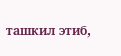ташкил этиб,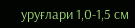уруғлари 1,0-1,5 см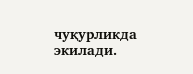чуқурликда экилади.